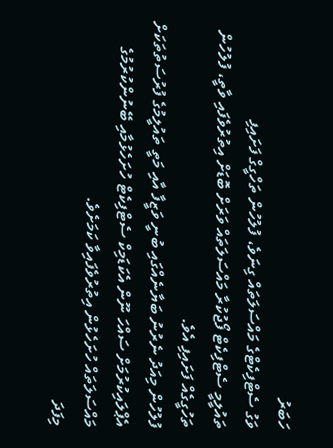ހަބަރު
ވަގު ސެޓްފިކެޓްގެ މައްސަލަތައް ގިނަވެ، ފުލުހުން ތަހްގީގް ފަށައިފި
ތައުލީމީ ސެޓްފިކެޓް ފޯޖުކުރާ މައްސަލަތައް ވަރަށް ބޮޑަށް އިތުރުވެފައި ވާތީ، ފުލުހުން ތަހުގީގެއް ފަށައިފި އެވެ.
ފުލުހުން މިއަދު ނެރުނު ބަޔާނެއްގައި ބުނީ ވަޒީފާ އާއި މަތީ ތައުލީމުގެ ފުރުސަތުތަކަށް އެޕްލައިކުރުމަށް ސައްހަ ނޫން އެކަޑަމިކް ސެޓްފިކެޓް ހުށަހެޅުމާއި ބޭނުންކުރުމުގެ މައްސަލަތައް ހުށަހެޅުން އިތުރުވެފައިވާ ކަމަށެވެ.
މިފަދަ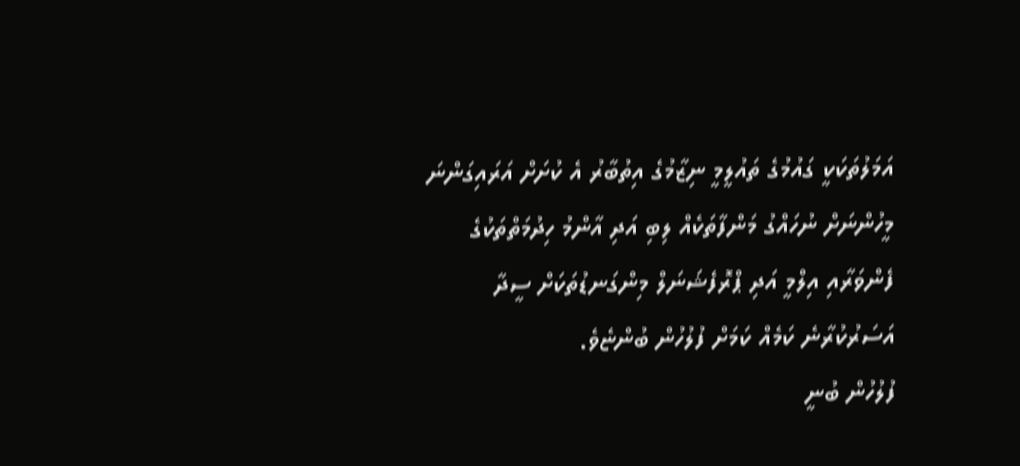އަމަލުތަކަކީ ގައުމުގެ ތައުލީމީ ނިޒާމުގެ އިތުބާރު އެ ކުށަށް އަރައިގަންނަ މީހުންނަށް ނުހައްގު މަންފާތަކެއް ލިބި އަދި އާންމު ހިދުމަތްތަކުގެ ފެންވަރާއި އިލްމީ އަދި ޕްރޮފެޝަނަލް މިންގަނޑުތަކަށް ސީދާ އަސަރުކުރާނެ ކަމެއް ކަމަށް ފުލުހުން ބުންޏެވެ.
ފުލުހުން ބުނީ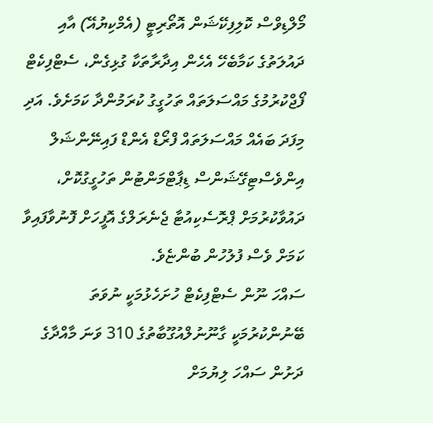މޯލްޑިވްސް ކޮލިފިކޭޝަން އޮތޯރިޓީ (އެމްކިޔުއޭ) އާއި ދައުލަތުގެ ކަމާބެހޭ އެހެން އިދާރާތަކާ ގުޅިގެން، ސެޓްފިކެޓް ފޯޖްކުރުމުގެ މައްސަލަތައް ތަހުގީގު ކުރަމުންދާ ކަމަށެވެ. އަދި މިފަދަ ބައެއް މައްސަލަތައް ފްރޯޑް އެންޑް ފައިނޭންޝަލް އިންވެސްޓިގޭޝަންސް ޑިޕާޓްމަންޓުން ތަހުގީގުކޮށް، ދައުވާކުރުމަށް ޕްރޮސެކިއުޓާ ޖެނެރަލްގެ އޮފީހަށް ފޮނުވާފައިވާ ކަމަށް ވެސް ފުލުހުން ބުންޏެވެ.
ސައްހަ ނޫން ސެޓްފިކެޓް ހުށަހެޅުމަކީ ނުވަތަ ބޭނުންކުރުމަކީ ގާނޫނުލްއުގޫބާތުގެ 310 ވަނަ މާއްދާގެ ދަށުން ސައްހަ ލިޔުމަށް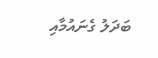ބަދަލު ގެނައުމާއި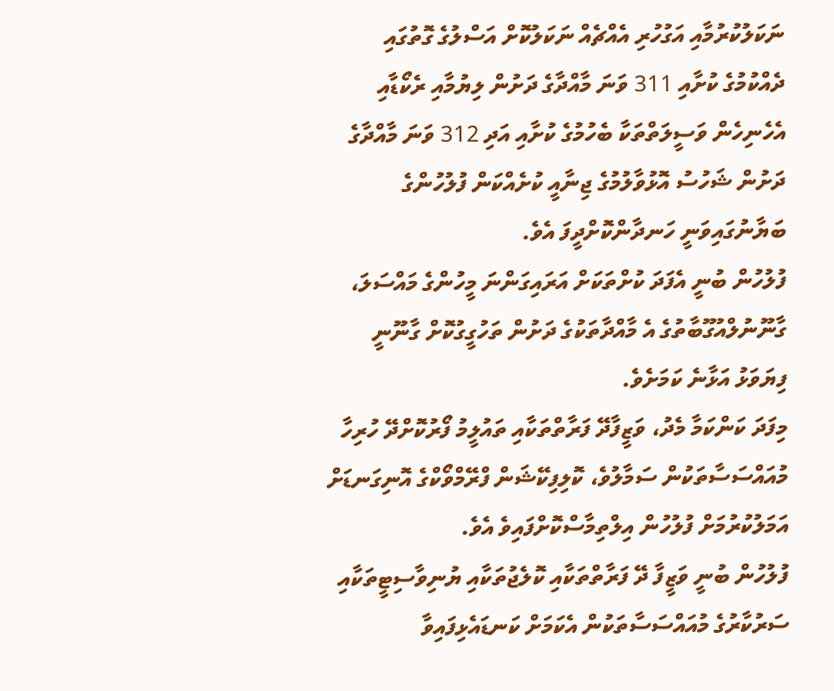ނަކަލުކުރުމާއި އަގުހުރި އެއްޗެއް ނަކަލުކޮށް އަސްލުގެ ގޮތުގައި ދެއްކުމުގެ ކުށާއި 311 ވަނަ މާއްދާގެ ދަށުން ލިޔުމާއި ރެކޯޑާއި އެހެނިހެން ވަސީލަތްތަކާ ބެހުމުގެ ކުށާއި އަދި 312 ވަނަ މާއްދާގެ ދަށުން ޝަހުސު އޮޅުވާލުމުގެ ޖިނާއީ ކުށެއްކަން ފުލުހުންގެ ބަޔާނުގައިވަނީ ހަނދާންކޮށްދީފަ އެވެ.
ފުލުހުން ބުނީ އެފަދަ ކުށްތަކަށް އަރައިގަންނަ މީހުންގެ މައްސަލަ، ގާނޫނުލްއުގޫބާތުގެ އެ މާއްދާތަކުގެ ދަށުން ތަހުގީގުކޮށް ގާނޫނީ ފިޔަވަޅު އަޅާނެ ކަމަށެވެ.
މިފަދަ ކަންކަމާ މެދު، ވަޒީފާދޭ ފަރާތްތަކާއި ތައުލީމު ފޯރުކޮށްދޭ ހުރިހާ މުއައްސަސާތަކުން ސަމާލުވެ، ކޮލިފިކޭޝަން ފްރޭމްވޯކްގެ އޮނިގަނޑަށް އަމަލުކުރުމަށް ފުލުހުން އިލްތިމާސްކޮށްފައިވެ އެވެ.
ފުލުހުން ބުނީ ވަޒީފާ ދޭ ފަރާތްތަކާއި ކޮލެޖުތަކާއި ޔުނިވާސިޓީތަކާއި ސަރުކާރުގެ މުއައްސަސާތަކުން އެކަމަށް ކަނޑައެޅިފައިވާ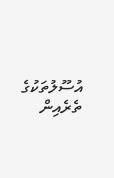އުސޫލުތަކުގެ ތެރެއިން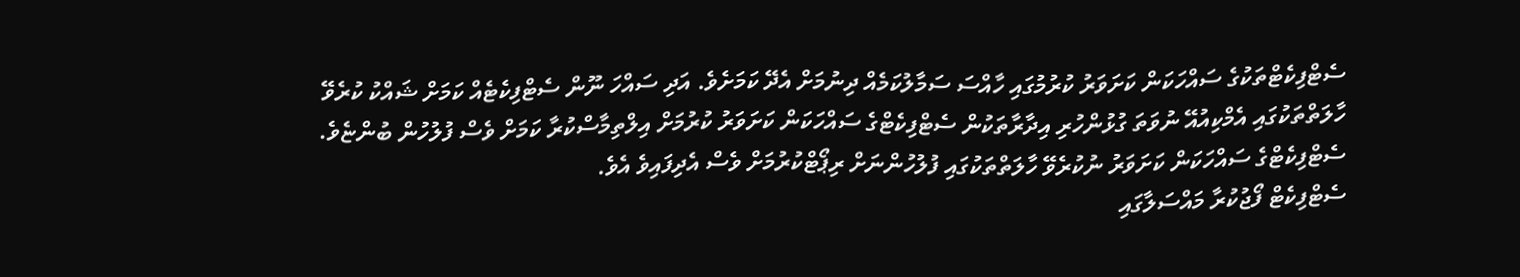ސެޓްފިކެޓްތަކުގެ ސައްހަކަން ކަށަވަރު ކުރުމުގައި ހާއްސަ ސަމާލުކަމެއް ދިނުމަށް އެދޭ ކަމަށެވެ. އަދި ސައްހަ ނޫން ސެޓްފިކެޓެއް ކަމަށް ޝައްކު ކުރެވޭ ހާލަތްތަކުގައި އެމްކިއުއޭ ނުވަތަ ގުޅުންހުރި އިދާރާތަކުން ސެޓްފިކެޓްގެ ސައްހަކަން ކަށަވަރު ކުރުމަށް އިލްތިމާސްކުރާ ކަމަށް ވެސް ފުލުހުން ބުންޏެވެ.
ސެޓްފިކެޓްގެ ސައްހަކަން ކަށަވަރު ނުކުރެވޭ ހާލަތްތަކުގައި ފުލުހުންނަށް ރިޕޯޓްކުރުމަށް ވެސް އެދިފައިވެ އެވެ.
ސެޓްފިކެޓް ފޯޖުކުރާ މައްސަލާގައި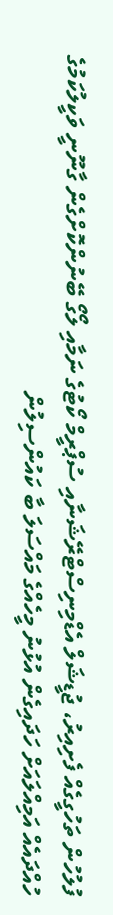ފުލުހުން ތަހުގީގެއް ފެށިއިރު، ޖުޑީޝަލް އެޑްމިނިސްޓްރޭޝަނާއި ސުޕްރީމް ކޯޓުގެ ނަމާއި ލޯގޯ ބޭނުންކޮށްގެން ގާނޫނީ ވަކީލުކަމުގެ ހުއްދައެއް އަމިއްލައަށް ހަދައިގެން އުޅުނު މީހެއްގެ މައްސަލަ ބާ ކައުންސިލުން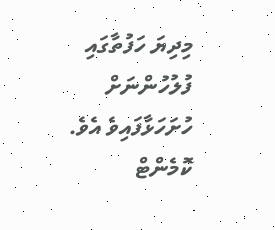މިދިޔަ ހަފުތާގައި ފުލުހުންނަށް ހުށަހަޅާފައިވެ އެވެ.
ކޮމެންޓް